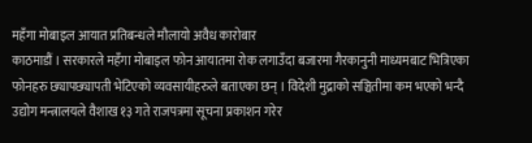महँगा मोबाइल आयात प्रतिबन्धले मौलायो अवैध कारोबार
काठमाडौं । सरकारले महँगा मोबाइल फोन आयातमा रोक लगाउँदा बजारमा गैरकानुनी माध्यमबाट भित्रिएका फोनहरु छ्यापछ्यापती भेटिएको व्यवसायीहरुले बताएका छन् । विदेशी मुद्राको सञ्चितीमा कम भएको भन्दै उद्योग मन्त्रालयले वैशाख १३ गते राजपत्रमा सूचना प्रकाशन गरेर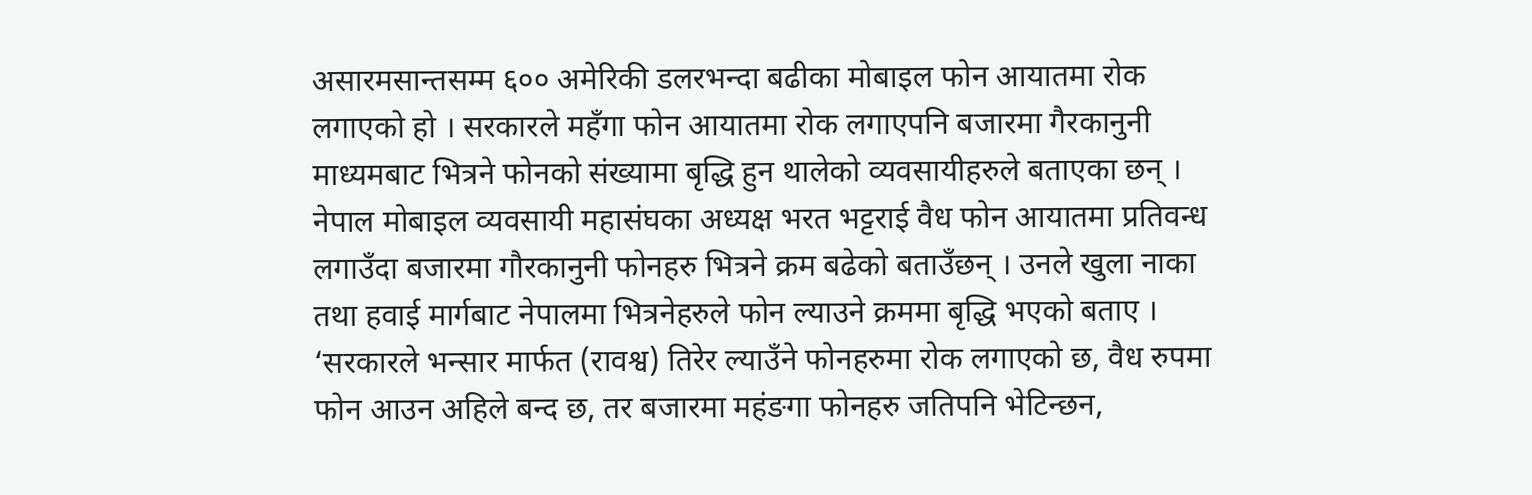असारमसान्तसम्म ६०० अमेरिकी डलरभन्दा बढीका मोबाइल फोन आयातमा रोक लगाएको हो । सरकारले महँगा फोन आयातमा रोक लगाएपनि बजारमा गैरकानुनी माध्यमबाट भित्रने फोनको संख्यामा बृद्धि हुन थालेको व्यवसायीहरुले बताएका छन् । नेपाल मोबाइल व्यवसायी महासंघका अध्यक्ष भरत भट्टराई वैध फोन आयातमा प्रतिवन्ध लगाउँदा बजारमा गौरकानुनी फोनहरु भित्रने क्रम बढेको बताउँछन् । उनले खुला नाका तथा हवाई मार्गबाट नेपालमा भित्रनेहरुले फोन ल्याउने क्रममा बृद्धि भएको बताए । ‘सरकारले भन्सार मार्फत (रावश्व) तिरेर ल्याउँने फोनहरुमा रोक लगाएको छ, वैध रुपमा फोन आउन अहिले बन्द छ, तर बजारमा महंङगा फोनहरु जतिपनि भेटिन्छन,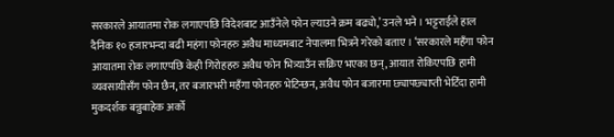सरकारले आयातमा रोक लगाएपछि विदेशबाट आउँनेले फोन ल्याउने क्रम बढ्यो,’ उनले भने । भट्टराईले हाल दैनिक १० हजारभन्दा बढी महंगा फोनहरु अवैध माध्यमबाट नेपालमा भित्रने गरेको बताए । ‘सरकारले महँगा फोन आयातमा रोक लगाएपछि केही गिरोहहरु अवैध फोन भित्र्याउँन सक्रिए भएका छन्, आयात रोकिएपछि हामी व्यवसायीसँग फोन छैन, तर बजारभरी महँगा फोनहरु भेटिन्छन, अवैध फोन बजारमा छ्यापछ्याप्ती भेटिँदा हामी मुकदर्शक बन्नुबाहेक अर्को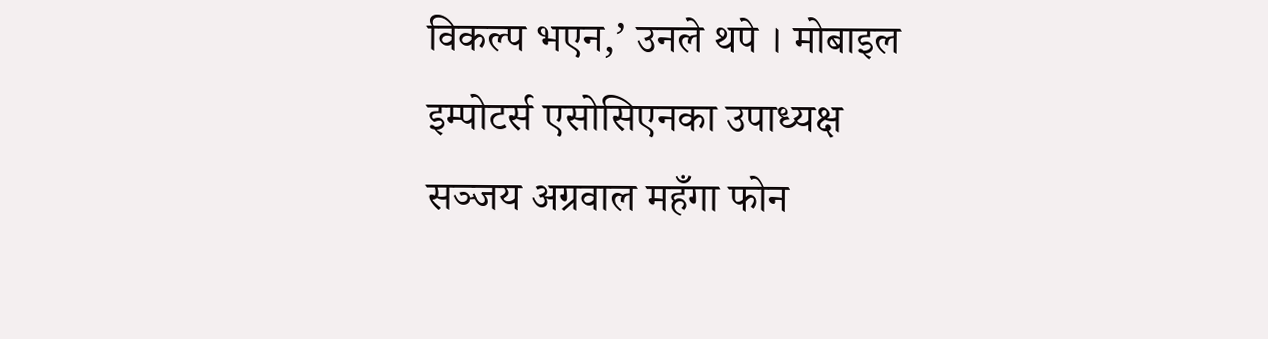विकल्प भएन,’ उनले थपे । मोबाइल इम्पोटर्स एसोसिएनका उपाध्यक्ष सञ्जय अग्रवाल महँगा फोन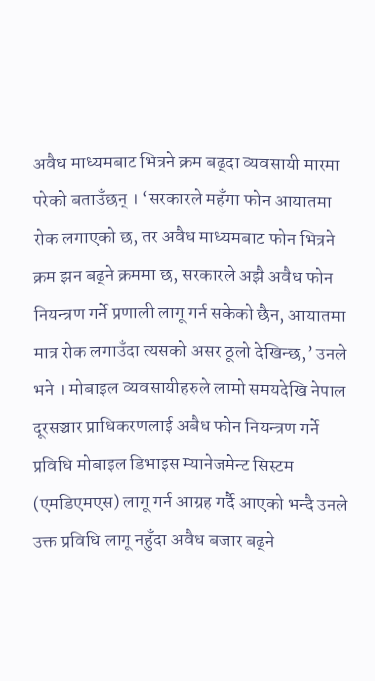अवैध माध्यमबाट भित्रने क्रम बढ्दा व्यवसायी मारमा परेको बताउँछन् । ‘सरकारले महँगा फोन आयातमा रोक लगाएको छ, तर अवैध माध्यमबाट फोन भित्रने क्रम झन बढ्ने क्रममा छ, सरकारले अझै अवैध फोन नियन्त्रण गर्ने प्रणाली लागू गर्न सकेको छैन, आयातमा मात्र रोक लगाउँदा त्यसको असर ठूलो देखिन्छ,’ उनले भने । मोबाइल व्यवसायीहरुले लामो समयदेखि नेपाल दूरसञ्चार प्राधिकरणलाई अबैध फोन नियन्त्रण गर्ने प्रविधि मोबाइल डिभाइस म्यानेजमेन्ट सिस्टम (एमडिएमएस) लागू गर्न आग्रह गर्दै आएको भन्दै उनले उक्त प्रविधि लागू नहुँदा अवैध बजार बढ्ने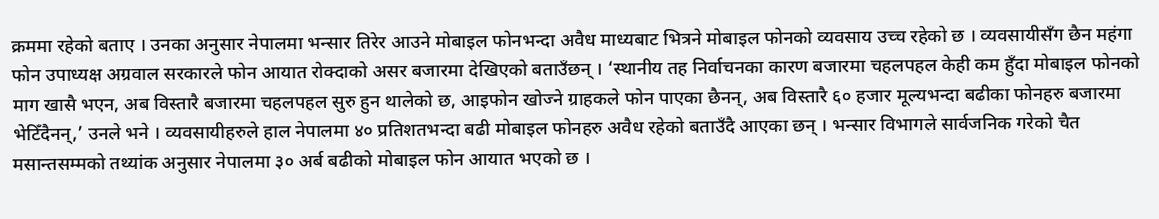क्रममा रहेको बताए । उनका अनुसार नेपालमा भन्सार तिरेर आउने मोबाइल फोनभन्दा अवैध माध्यबाट भित्रने मोबाइल फोनको व्यवसाय उच्च रहेको छ । व्यवसायीसँग छैन महंगा फोन उपाध्यक्ष अग्रवाल सरकारले फोन आयात रोक्दाको असर बजारमा देखिएको बताउँछन् । ‘स्थानीय तह निर्वाचनका कारण बजारमा चहलपहल केही कम हुँदा मोबाइल फोनको माग खासै भएन, अब विस्तारै बजारमा चहलपहल सुरु हुन थालेको छ, आइफोन खोज्ने ग्राहकले फोन पाएका छैनन्, अब विस्तारै ६० हजार मूल्यभन्दा बढीका फोनहरु बजारमा भेटिँदैनन्,’ उनले भने । व्यवसायीहरुले हाल नेपालमा ४० प्रतिशतभन्दा बढी मोबाइल फोनहरु अवैध रहेको बताउँदै आएका छन् । भन्सार विभागले सार्वजनिक गरेको चैत मसान्तसम्मको तथ्यांक अनुसार नेपालमा ३० अर्ब बढीको मोबाइल फोन आयात भएको छ ।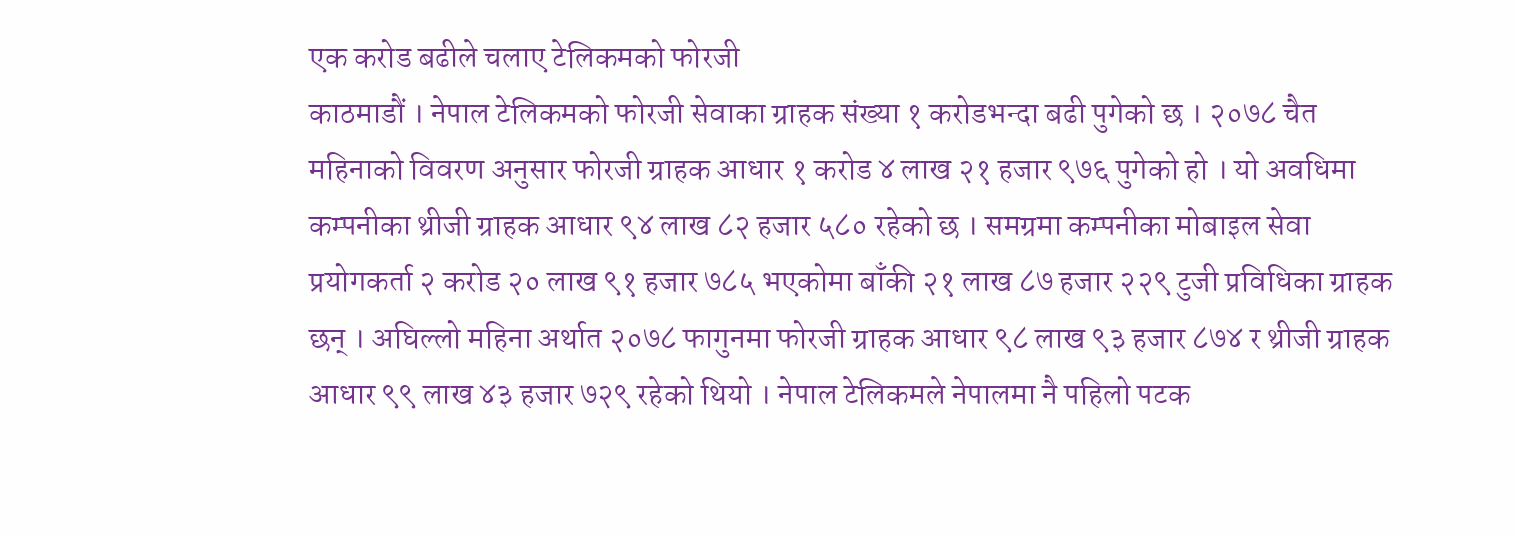एक करोड बढीले चलाए टेलिकमको फोरजी
काठमाडौं । नेपाल टेलिकमको फोरजी सेवाका ग्राहक संख्या १ करोडभन्दा बढी पुगेको छ । २०७८ चैत महिनाको विवरण अनुसार फोरजी ग्राहक आधार १ करोड ४ लाख २१ हजार ९७६ पुगेको हो । यो अवधिमा कम्पनीका थ्रीजी ग्राहक आधार ९४ लाख ८२ हजार ५८० रहेको छ । समग्रमा कम्पनीका मोबाइल सेवा प्रयोगकर्ता २ करोड २० लाख ९१ हजार ७८५ भएकोमा बाँकी २१ लाख ८७ हजार २२९ टुजी प्रविधिका ग्राहक छन् । अघिल्लो महिना अर्थात २०७८ फागुनमा फोरजी ग्राहक आधार ९८ लाख ९३ हजार ८७४ र थ्रीजी ग्राहक आधार ९९ लाख ४३ हजार ७२९ रहेको थियो । नेपाल टेलिकमले नेपालमा नै पहिलो पटक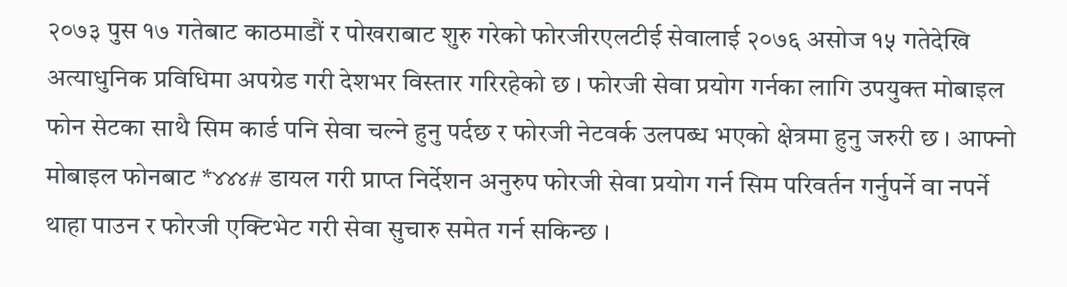२०७३ पुस १७ गतेबाट काठमाडौं र पोखराबाट शुरु गरेको फोरजीरएलटीई सेवालाई २०७६ असोज १५ गतेदेखि अत्याधुनिक प्रविधिमा अपग्रेड गरी देशभर विस्तार गरिरहेको छ । फोरजी सेवा प्रयोग गर्नका लागि उपयुक्त मोबाइल फोन सेटका साथै सिम कार्ड पनि सेवा चल्ने हुनु पर्दछ र फोरजी नेटवर्क उलपब्ध भएको क्षेत्रमा हुनु जरुरी छ । आफ्नो मोबाइल फोनबाट *४४४# डायल गरी प्राप्त निर्देशन अनुरुप फोरजी सेवा प्रयोग गर्न सिम परिवर्तन गर्नुपर्ने वा नपर्ने थाहा पाउन र फोरजी एक्टिभेट गरी सेवा सुचारु समेत गर्न सकिन्छ ।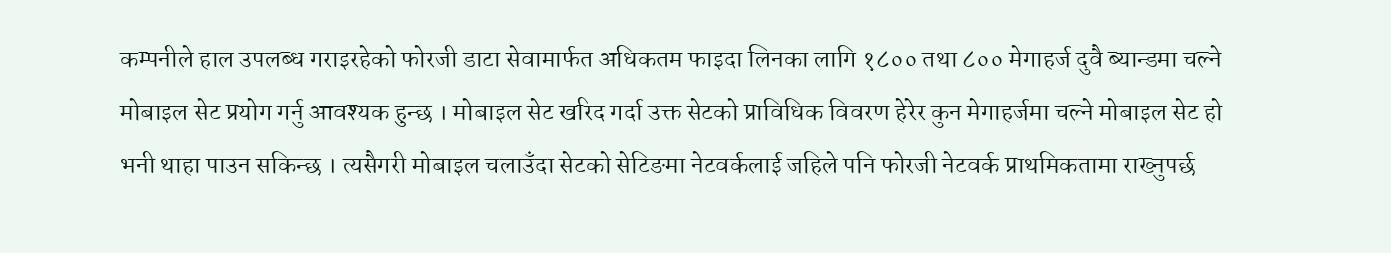कम्पनीले हाल उपलब्ध गराइरहेको फोरजी डाटा सेवामार्फत अधिकतम फाइदा लिनका लागि १८०० तथा ८०० मेगाहर्ज दुवै ब्यान्डमा चल्ने मोबाइल सेट प्रयोग गर्नु आवश्यक हुन्छ । मोबाइल सेट खरिद गर्दा उक्त सेटको प्राविधिक विवरण हेरेर कुन मेगाहर्जमा चल्ने मोबाइल सेट हो भनी थाहा पाउन सकिन्छ । त्यसैगरी मोबाइल चलाउँदा सेटको सेटिङमा नेटवर्कलाई जहिले पनि फोरजी नेटवर्क प्राथमिकतामा राख्नुपर्छ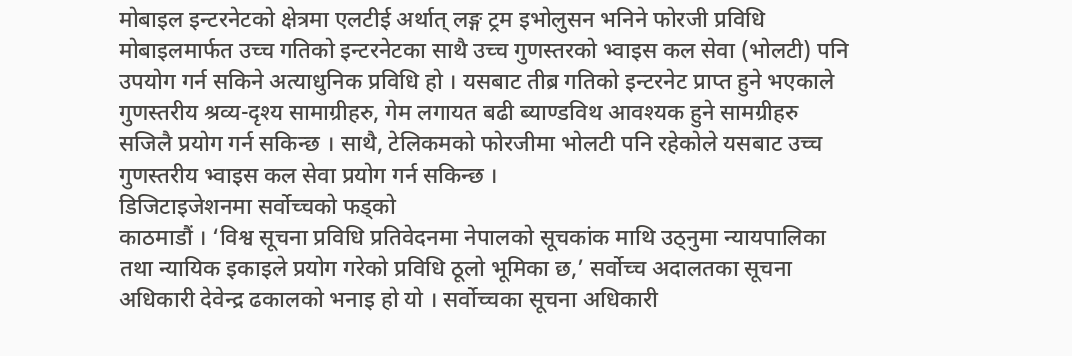मोबाइल इन्टरनेटको क्षेत्रमा एलटीई अर्थात् लङ्ग ट्रम इभोलुसन भनिने फोरजी प्रविधि मोबाइलमार्फत उच्च गतिको इन्टरनेटका साथै उच्च गुणस्तरको भ्वाइस कल सेवा (भोलटी) पनि उपयोग गर्न सकिने अत्याधुनिक प्रविधि हो । यसबाट तीब्र गतिको इन्टरनेट प्राप्त हुने भएकाले गुणस्तरीय श्रव्य-दृश्य सामाग्रीहरु, गेम लगायत बढी ब्याण्डविथ आवश्यक हुने सामग्रीहरु सजिलै प्रयोग गर्न सकिन्छ । साथै, टेलिकमको फोरजीमा भोलटी पनि रहेकोले यसबाट उच्च गुणस्तरीय भ्वाइस कल सेवा प्रयोग गर्न सकिन्छ ।
डिजिटाइजेशनमा सर्वोच्चको फड्को
काठमाडौं । ‘विश्व सूचना प्रविधि प्रतिवेदनमा नेपालको सूचकांक माथि उठ्नुमा न्यायपालिका तथा न्यायिक इकाइले प्रयोग गरेको प्रविधि ठूलो भूमिका छ,’ सर्वोच्च अदालतका सूचना अधिकारी देवेन्द्र ढकालको भनाइ हो यो । सर्वोच्चका सूचना अधिकारी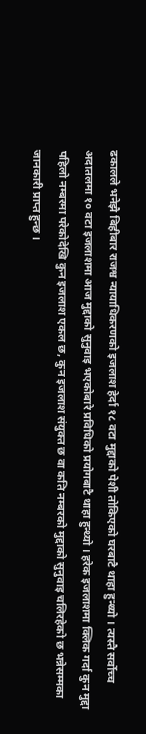ढकालले भनेझै बिहीबार राजश्व न्यायाधिकरणको इजलाश हेर्दा १८ वटा मुद्दाको पेशी तोकिएको घरबाटै थाहा हुन्थ्यो । त्यस्तै सर्वोच्च अदातलमा १० वटा इजलाशमा आज मुद्दाको सुनुवाइ भएकोबारे प्रविधिको प्रयोगबाटै थाहा हुन्थ्यो । हरेक इजलाशमा क्लिक गर्दा कुन मुद्दा पहिलो नम्बरमा परेकोदेखि कुन इजलाश एकल छ, कुन इजलाश संयुक्त छ वा कति नम्बरको मुद्दाको सुनुवाइ चलिरहेको छ भन्नेसम्मका जानकारी प्राप्त हुन्छ ।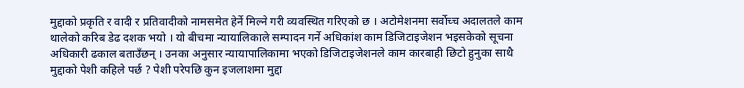मुद्दाको प्रकृति र वादी र प्रतिवादीको नामसमेत हेर्ने मिल्ने गरी व्यवस्थित गरिएको छ । अटोमेशनमा सर्वोच्च अदालतले काम थालेको करिब डेढ दशक भयो । यो बीचमा न्यायालिकाले सम्पादन गर्ने अधिकांश काम डिजिटाइजेशन भइसकेको सूचना अधिकारी ढकाल बताउँछन् । उनका अनुसार न्यायापालिकामा भएको डिजिटाइजेशनले काम कारबाही छिटो हुनुका साथै मुद्दाको पेशी कहिले पर्छ ? पेशी परेपछि कुन इजलाशमा मुद्दा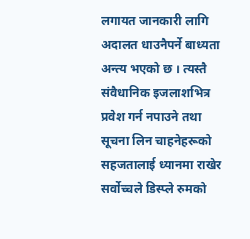लगायत जानकारी लागि अदालत धाउनैपर्ने बाध्यता अन्त्य भएको छ । त्यस्तै संवैधानिक इजलाशभित्र प्रवेश गर्न नपाउने तथा सूचना लिन चाहनेहरूको सहजतालाई ध्यानमा राखेर सर्वोच्चले डिस्प्ले रुमको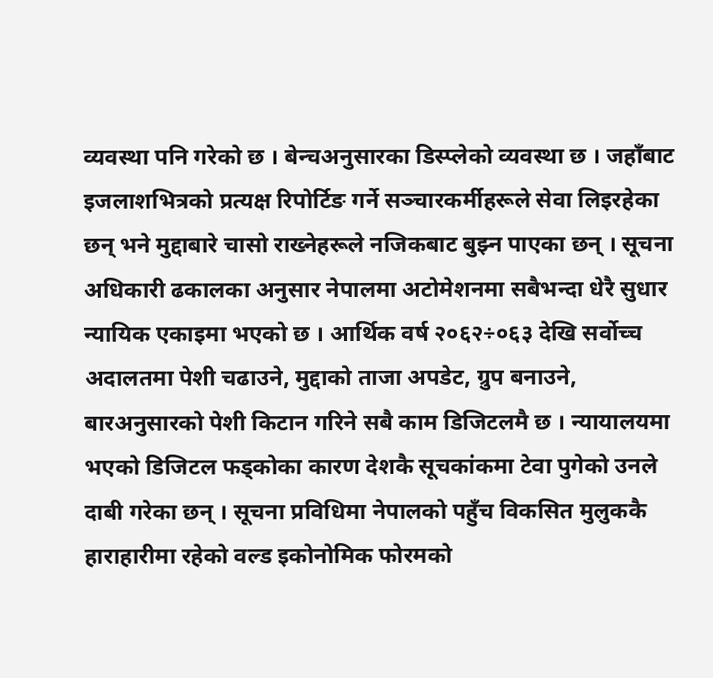व्यवस्था पनि गरेको छ । बेन्चअनुसारका डिस्प्लेको व्यवस्था छ । जहाँबाट इजलाशभित्रको प्रत्यक्ष रिपोर्टिङ गर्ने सञ्चारकर्मीहरूले सेवा लिइरहेका छन् भने मुद्दाबारे चासो राख्नेहरूले नजिकबाट बुझ्न पाएका छन् । सूचना अधिकारी ढकालका अनुसार नेपालमा अटोमेशनमा सबैभन्दा धेरै सुधार न्यायिक एकाइमा भएको छ । आर्थिक वर्ष २०६२÷०६३ देखि सर्वोच्च अदालतमा पेशी चढाउने, मुद्दाको ताजा अपडेट, ग्रुप बनाउने, बारअनुसारको पेशी किटान गरिने सबै काम डिजिटलमै छ । न्यायालयमा भएको डिजिटल फड्कोका कारण देशकै सूचकांकमा टेवा पुगेको उनले दाबी गरेका छन् । सूचना प्रविधिमा नेपालको पहुँच विकसित मुलुककै हाराहारीमा रहेको वल्ड इकोनोमिक फोरमको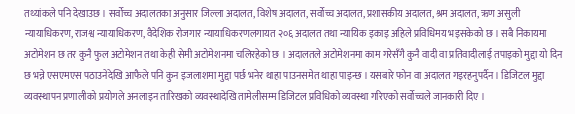तथ्यांकले पनि देखाउछ । सर्वोच्च अदालतका अनुसार जिल्ला अदालत, विशेष अदालत, सर्वोच्च अदालत, प्रशासकीय अदालत, श्रम अदालत, ऋण असुली न्यायाधिकरण, राजश्व न्यायाधिकरण, वैदेशिक रोजगार न्यायाधिकरणलगायत २०६ अदालत तथा न्यायिक इकाइ अहिले प्रविधिमय भइसकेको छ । सबै निकायमा अटोमेशन छ तर कुनै फुल अटोमेशन तथा केही सेमी अटोमेशनमा चलिरहेको छ । अदालतले अटोमेशनमा काम गरेसँगै कुनै वादी वा प्रतिवादीलाई तपाइको मुद्दा यो दिन छ भन्ने एसएमएस पठाउनेदेखि आफैले पनि कुन इजलाशमा मुद्दा पर्छ भनेर थाहा पाउनसमेत थाहा पाइन्छ । यसबारे फोन वा अदालत गइरहनुपर्दैन । डिजिटल मुद्दा व्यवस्थापन प्रणालीको प्रयोगले अनलाइन तारिखको व्यवस्थादेखि तामेलीसम्म डिजिटल प्रविधिको व्यवस्था गरिएको सर्वोच्चले जानकारी दिए ।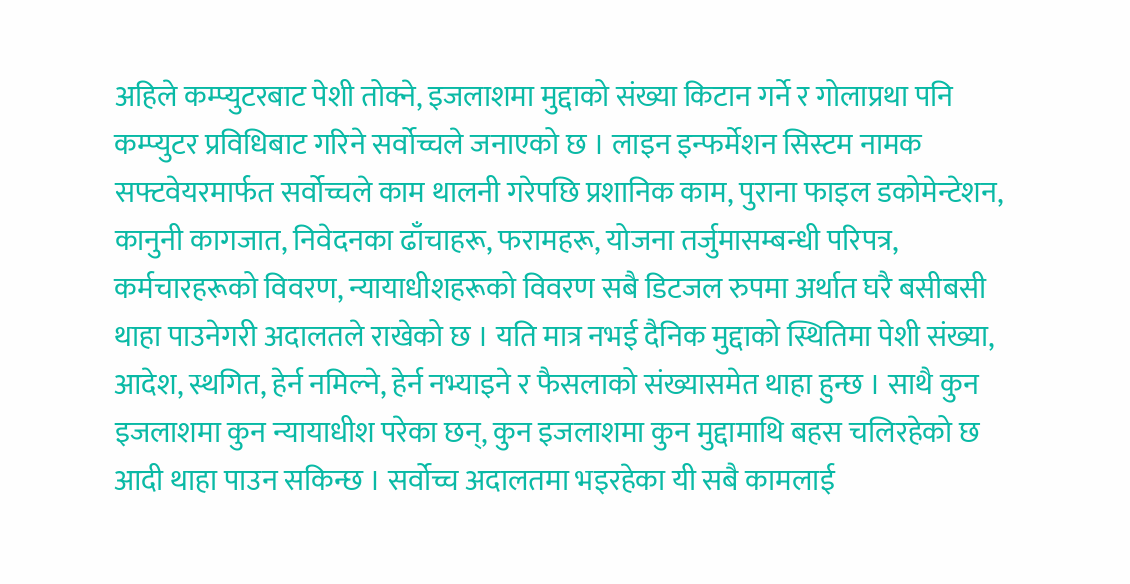अहिले कम्प्युटरबाट पेशी तोक्ने, इजलाशमा मुद्दाको संख्या किटान गर्ने र गोलाप्रथा पनि कम्प्युटर प्रविधिबाट गरिने सर्वोच्चले जनाएको छ । लाइन इन्फर्मेशन सिस्टम नामक सफ्टवेयरमार्फत सर्वोच्चले काम थालनी गरेपछि प्रशानिक काम, पुराना फाइल डकोमेन्टेशन, कानुनी कागजात, निवेदनका ढाँचाहरू, फरामहरू, योजना तर्जुमासम्बन्धी परिपत्र, कर्मचारहरूको विवरण, न्यायाधीशहरूको विवरण सबै डिटजल रुपमा अर्थात घरै बसीबसी थाहा पाउनेगरी अदालतले राखेको छ । यति मात्र नभई दैनिक मुद्दाको स्थितिमा पेशी संख्या, आदेश, स्थगित, हेर्न नमिल्ने, हेर्न नभ्याइने र फैसलाको संख्यासमेत थाहा हुन्छ । साथै कुन इजलाशमा कुन न्यायाधीश परेका छन्, कुन इजलाशमा कुन मुद्दामाथि बहस चलिरहेको छ आदी थाहा पाउन सकिन्छ । सर्वोच्च अदालतमा भइरहेका यी सबै कामलाई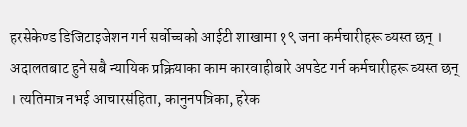हरसेकेण्ड डिजिटाइजेशन गर्न सर्वोच्चको आईटी शाखामा १९ जना कर्मचारीहरू व्यस्त छन् । अदालतबाट हुने सबै न्यायिक प्रक्रियाका काम कारवाहीबारे अपडेट गर्न कर्मचारीहरू व्यस्त छन् । त्यतिमात्र नभई आचारसंहिता, कानुनपत्रिका, हरेक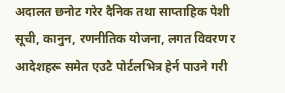अदालत छनोट गरेर दैनिक तथा साप्ताहिक पेशी सूची, कानुन, रणनीतिक योजना, लगत विवरण र आदेशहरू समेत एउटै पोर्टलभित्र हेर्न पाउने गरी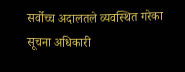सर्वोच्च अदालतले व्यवस्थित गरेका सूचना अधिकारी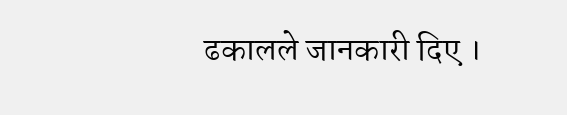ढकालले जानकारी दिए ।